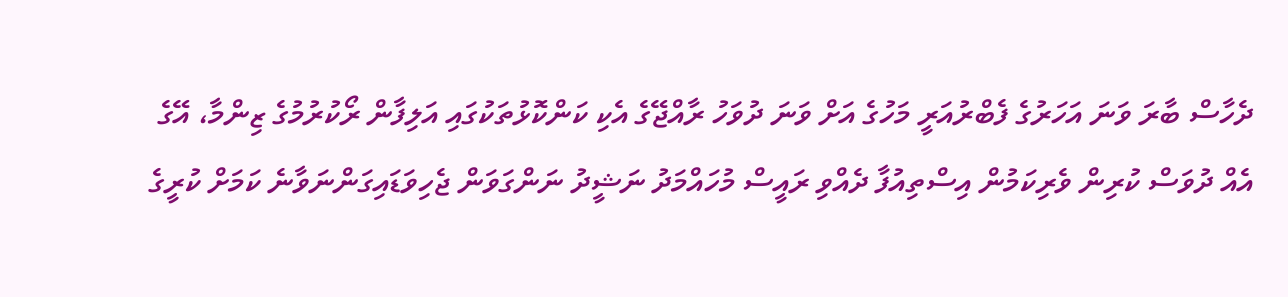ދެހާސް ބާރަ ވަނަ އަހަރުގެ ފެބްރުއަރީ މަހުގެ އަށް ވަނަ ދުވަހު ރާއްޖޭގެ އެކި ކަންކޮޅުތަކުގައި އަލިފާން ރޯކުރުމުގެ ޒިންމާ، އޭގެ އެއް ދުވަސް ކުރިން ވެރިކަމުން އިސްތިއުފާ ދެއްވި ރައީސް މުހައްމަދު ނަޝީދު ނަންގަވަން ޖެހިވަޑައިގަންނަވާނެ ކަމަށް ކުރީގެ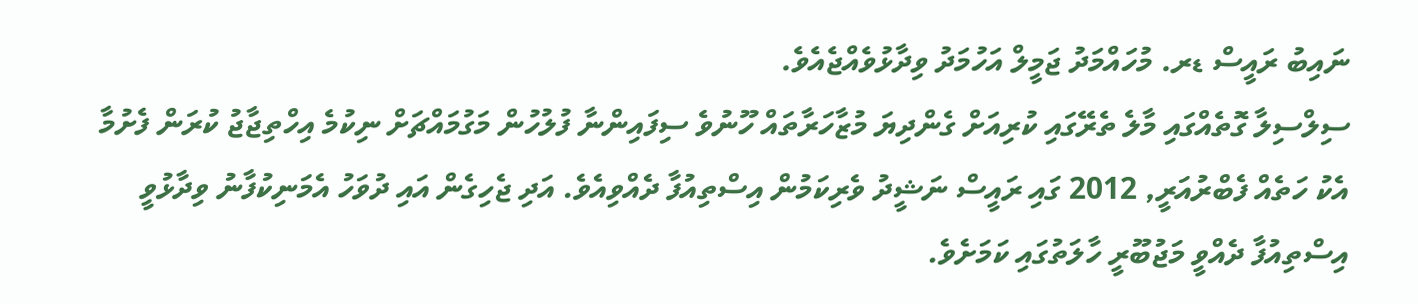ނައިބު ރައީސް ޑރ. މުހައްމަދު ޖަމީލް އަހުމަދު ވިދާޅުވެއްޖެއެވެ.
ސިލްސިލާ ގޮތެއްގައި މާލެ ތެރޭގައި ކުރިއަށް ގެންދިޔަ މުޒާހަރާތައް ހޫނުވެ ސިފައިންނާ ފުލުހުން މަގުމައްޗަށް ނިކުމެ އިހްތިޖާޖު ކުރަން ފެށުމާ އެކު ހަތެއް ފެބްރުއަރީ, 2012 ގައި ރައީސް ނަޝީދު ވެރިކަމުން އިސްތިއުފާ ދެއްވިއެވެ. އަދި ޖެހިގެން އައި ދުވަހު އެމަނިކުފާނު ވިދާޅުވީ އިސްތިއުފާ ދެއްވީ މަޖުބޫރީ ހާލަތުގައި ކަމަށެވެ.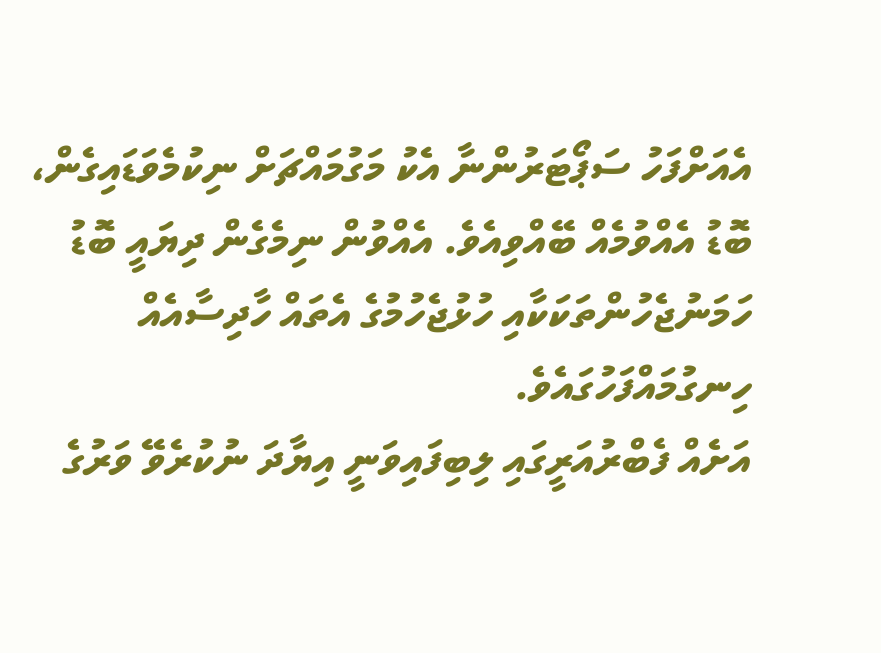އެއަށްފަހު ސަޕޯޓަރުންނާ އެކު މަގުމައްޗަށް ނިކުމެވަޑައިގެން، ބޮޑު އެއްވުމެއް ބޭއްވިއެވެ. އެއްވުން ނިމެގެން ދިޔައީ ބޮޑު ހަމަނުޖެހުންތަކަކާއި ހުޅުޖެހުމުގެ އެތައް ހާދިސާއެއް ހިނގުމައްފަހުގައެވެ.
އަށެއް ފެބްރުއަރީގައި ލިބިފައިވަނީ އިޔާދަ ނުކުރެވޭ ވަރުގެ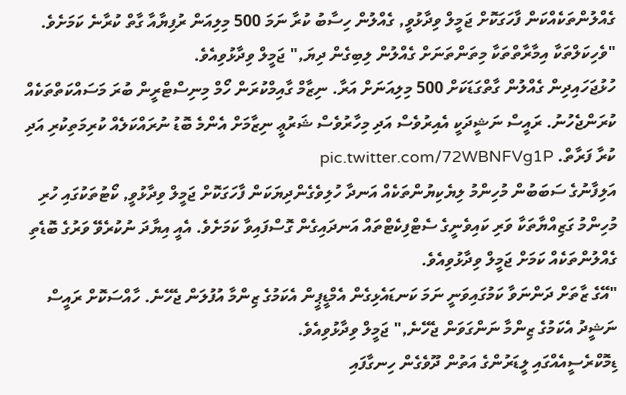ގެއްލުންތަކެއްކަން ފާހަގަކޮށް ޖަމީލް ވިދާޅުވީ, ގެއްލުން ހިސާބު ކުރާ ނަމަ 500 މިލިއަން ރުފިޔާއާ ގާތް ކުރާނެ ކަމަށެވެ.
"ވެހިކަލްތަކާ އިމާރާތްތަކާ މިތަންތަނަށް ގެއްލުން ލިބިގެން ދިޔަ," ޖަމީލް ވިދާޅުވިއެވެ.
ހުޅުޖަހައިދިން ގެއްލުން ގާތްގަޑަކަށް 500 މިލިއަނަށް އަރާ. ނިޒާމް ގާއިމްކުރަން ހޯމް މިނިސްޓްރީން ބުރަ މަސައްކަތްތަކެއް ކުރަންޖެހުނު. ރައީސް ނަޝީދަކީ އެއިރުވެސް އަދި މިހާރުވެސް ޝަރުޢީ ނިޒާމަށް އެންމެ ބޮޑު ނުރައްކަލެއް ކުރިމަތިކުރި އަދި ކުރާ ފަރާތް. pic.twitter.com/72WBNFVg1P
އަލިފާނުގެ ސަބަބުން މުހިންމު ލިޔެކިޔުންތަކެއް އަނދާ ހުލިވެގެންދިޔަކަން ފާހަގަކޮށް ޖަމީލް ވިދާޅުވީ, ކޯޓުތަކުގައި ހުރި މުހިންމު ގަޒިއްޔާތަކާ ވަރި ކައިވެނީގެ ސެޓްފިކެޓްތައް އަނދައިގެން ގޮސްފައިވާ ކަމަށެވެ. އެއީ އިޔާދަ ނުކުރެވޭ ވަރުގެ ބޮޑެތި ގެއްލުންތަކެއް ކަމަށް ޖަމީލް ވިދާޅުވިއެވެ.
"އޭގެ ޒާތަށް ދަންނަވާ ކަމުގައިވަނީ ނަމަ ކަނޑައެޅިގެން އެމްޑީޕީން އެކަމުގެ ޒިންމާ އުފުލަން ޖެހޭނެ. ހާއްސަކޮށް ރައީސް ނަޝީދު އެކަމުގެ ޒިންމާ ނަންގަވަން ޖެހޭނެ," ޖަމީލް ވިދާޅުވިއެވެ.
ޑިމޮކްރެސީއެއްގައި ލީޑަރުންގެ އަތުން ދޫވެގެން ހިނގާފައި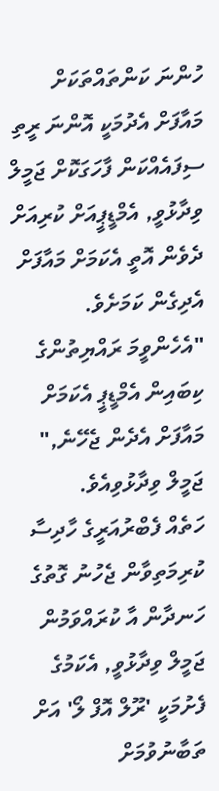ހުންނަ ކަންތައްތަކަށް މައާފަށް އެދުމަކީ އޮންނަ ރީތި ސިފައެއްކަން ފާހަގަކޮށް ޖަމީލް ވިދާޅުވީ, އެމްޑީޕީއަށް ކުރިއަށް ދެވެން އޮތީ އެކަމަށް މައާފަށް އެދިގެން ކަމަށެވެ.
"އެހެންވީމަ ރައްޔިތުންގެ ކިބައިން އެމްޑީޕީ އެކަމަށް މައާފަށް އެދެން ޖެހޭނެ," ޖަމީލް ވިދާޅުވިއެވެ.
ހަތެއް ފެބްރުއަރީގެ ހާދިސާ ކުރިމަތިވާން ޖެހުނު ގޮތުގެ ހަނދާން އާ ކުރައްވަމުން ޖަމީލް ވިދާޅުވީ, އެކަމުގެ ފެށުމަކީ 'ރޫލް އޮފް ލޯ' އަށް ތަބާނުވުމަށް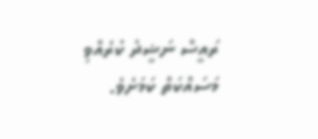ރައީސް ނަޝީދު ކުރެއްވި މަސައްކަތް ކަމަށެވެ.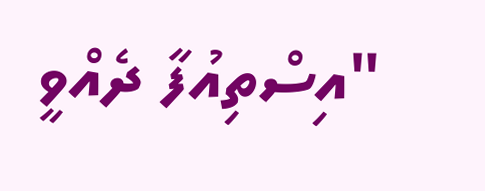"އިސްތިއުފާ ދެއްވީ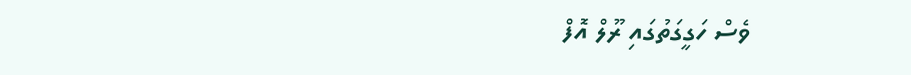ވެސް ހަގީގަތުގައި ރޫލް އޮފް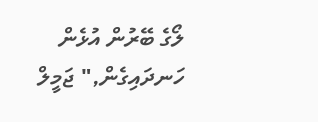ލޯގެ ބޭރުން އުޅެން ހަނދައިގެން," ޖަމީލް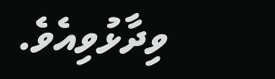ވިދާޅުވިއެވެ.